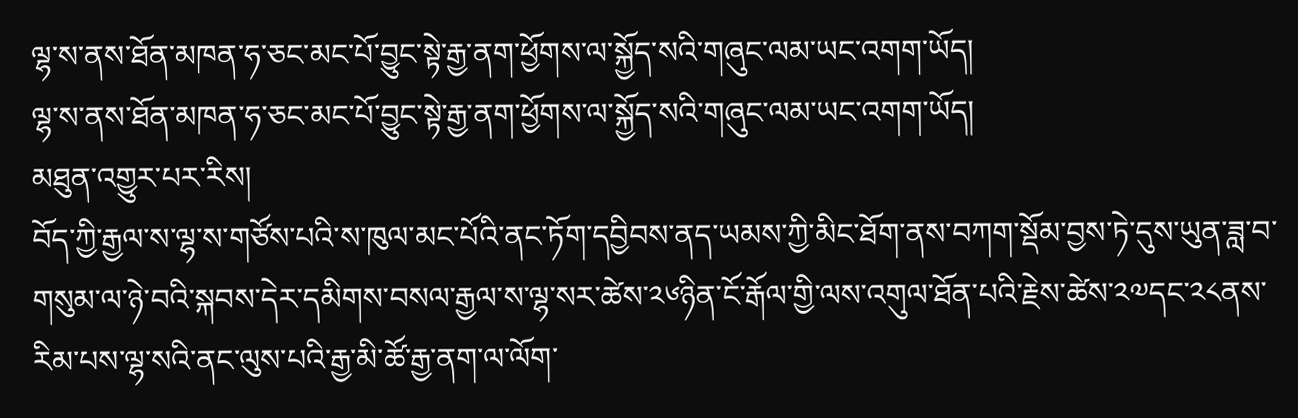ལྷ་ས་ནས་ཐོན་མཁན་ཧ་ཅང་མང་པོ་བྱུང་སྟེ་རྒྱ་ནག་ཕྱོགས་ལ་སྐྱོད་སའི་གཞུང་ལམ་ཡང་འགག་ཡོད།
ལྷ་ས་ནས་ཐོན་མཁན་ཧ་ཅང་མང་པོ་བྱུང་སྟེ་རྒྱ་ནག་ཕྱོགས་ལ་སྐྱོད་སའི་གཞུང་ལམ་ཡང་འགག་ཡོད།
མཐུན་འགྱུར་པར་རིས།
བོད་ཀྱི་རྒྱལ་ས་ལྷ་ས་གཙོས་པའི་ས་ཁུལ་མང་པོའི་ནང་ཏོག་དབྱིབས་ནད་ཡམས་ཀྱི་མིང་ཐོག་ནས་བཀག་སྡོམ་བྱས་ཏེ་དུས་ཡུན་ཟླ་བ་གསུམ་ལ་ཉེ་བའི་སྐབས་དེར་དམིགས་བསལ་རྒྱལ་ས་ལྷ་སར་ཚེས་༢༦ཉིན་ངོ་རྒོལ་གྱི་ལས་འགུལ་ཐོན་པའི་རྗེས་ཚེས་༢༧དང་༢༨ནས་རིམ་པས་ལྷ་སའི་ནང་ལུས་པའི་རྒྱ་མི་ཚོ་རྒྱ་ནག་ལ་ལོག་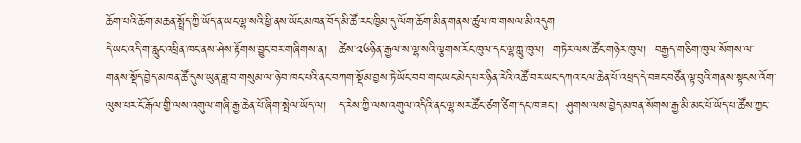ཆོག་པའི་ཆོག་མཆན་སྤྲོད་ཀྱི་ཡོད་ན་ཡང་ལྷ་སའི་ཕྱི་ནས་ཡོང་མཁན་བོད་མི་ཚོ་རང་ཁྱིམ་དུ་ལོག་ཆོག་མིན་གནས་ཚུལ་ཁ་གསལ་མི་འདུག
དེ་ཡང་འདི་ག་རླུང་འཕྲིན་ཁང་ནས་ཤེས་རྟོགས་བྱུང་བར་གཞིགས་ན།   ཚེས་༢༦ཉིན་རྒྱལ་ས་ལྷ་སའི་ལྕགས་རོང་ཁུལ་དང་ལྷ་ཀླུ་ཁུལ།  གཏེར་ལས་ཚོང་གཉེར་ཁུལ།  བརྒྱད་གཅིག་ཁུལ་སོགས་ལ་གནས་སྡོད་བྱེད་མཁན་ཚོ་དུས་ཡུན་ཟླ་བ་གསུམ་ལ་ཉེ་བ་ཁང་པའི་ནང་བཀག་སྡོམ་བྱས་ཏེ་ཡོང་བབ་གང་ཡང་མེད་པར་ཉིན་རེའི་འཚོ་བར་ཡང་དཀའ་ངལ་ཆེན་པོ་འཕྲད་དེ་བཟང་བཙོན་ལྟ་བུའི་གནས་སྟངས་འོག་ལུས་པར་ངོ་རྒོལ་གྱི་ལས་འགུལ་གཞི་རྒྱ་ཆེན་པོ་ཞིག་སྤེལ་ཡོད་ལ།   ད་རེས་ཀྱི་ལས་འགུལ་འདིའི་ནང་ལྷ་སར་ཚོང་ཙག་ཙིག་དང་ཁ་ཟང་།  ཤུགས་ལས་བྱེད་མཁན་སོགས་རྒྱ་མི་མང་པོ་ཡོད་པ་ཚོས་ཀྱང་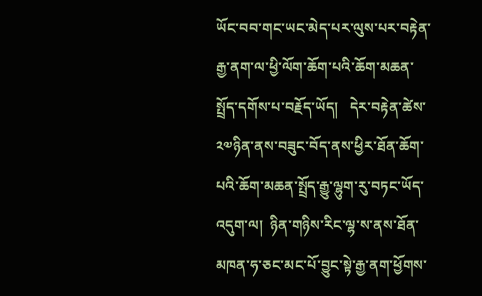ཡོང་བབ་གང་ཡང་མེད་པར་ལུས་པར་བརྟེན་རྒྱ་ནག་ལ་ཕྱི་ལོག་ཆོག་པའི་ཆོག་མཆན་སྤྲོད་དགོས་པ་བརྗོད་ཡོད།   དེར་བརྟེན་ཚེས་༢༧ཉིན་ནས་བཟུང་བོད་ནས་ཕྱིར་ཐོན་ཆོག་པའི་ཆོག་མཆན་སྤྲོད་རྒྱུ་ལྷུག་རུ་བཏང་ཡོད་འདུག་ལ།  ཉིན་གཉིས་རིང་ལྷ་ས་ནས་ཐོན་མཁན་ཧ་ཅང་མང་པོ་བྱུང་སྟེ་རྒྱ་ནག་ཕྱོགས་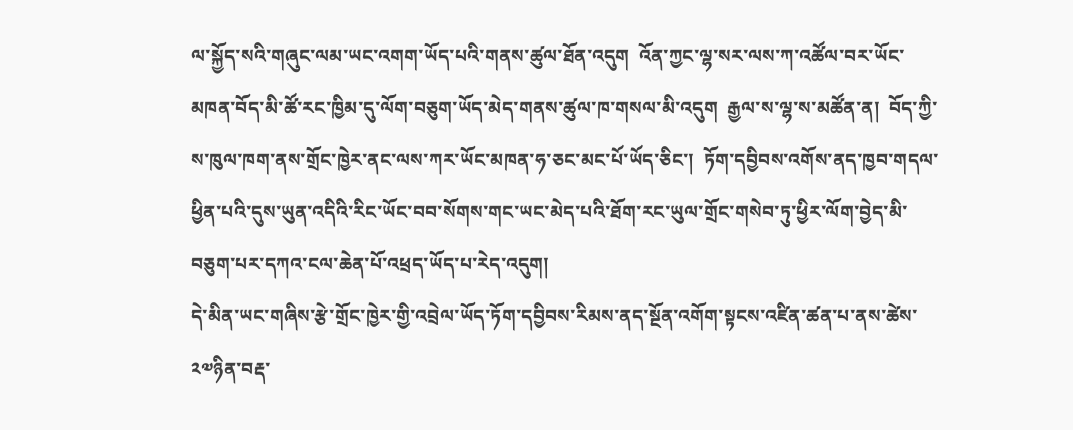ལ་སྐྱོད་སའི་གཞུང་ལམ་ཡང་འགག་ཡོད་པའི་གནས་ཚུལ་ཐོན་འདུག  འོན་ཀྱང་ལྷ་སར་ལས་ཀ་འཚོལ་བར་ཡོང་མཁན་བོད་མི་ཚོ་རང་ཁྱིམ་དུ་ལོག་བཅུག་ཡོད་མེད་གནས་ཚུལ་ཁ་གསལ་མི་འདུག  རྒྱལ་ས་ལྷ་ས་མཚོན་ན།  བོད་ཀྱི་ས་ཁུལ་ཁག་ནས་གྲོང་ཁྱེར་ནང་ལས་ཀར་ཡོང་མཁན་ཧ་ཅང་མང་པོ་ཡོད་ཅིང་།  ཏོག་དབྱིབས་འགོས་ནད་ཁྱབ་གདལ་ཕྱིན་པའི་དུས་ཡུན་འདིའི་རིང་ཡོང་བབ་སོགས་གང་ཡང་མེད་པའི་ཐོག་རང་ཡུལ་གྲོང་གསེབ་ཏུ་ཕྱིར་ལོག་བྱེད་མི་བཅུག་པར་དཀའ་ངལ་ཆེན་པོ་འཕྲད་ཡོད་པ་རེད་འདུག།
དེ་མིན་ཡང་གཞིས་རྩེ་གྲོང་ཁྱེར་གྱི་འབྲེལ་ཡོད་ཏོག་དབྱིབས་རིམས་ནད་སྔོན་འགོག་སྟངས་འཛིན་ཚན་པ་ནས་ཚེས་༢༧ཉིན་བརྡ་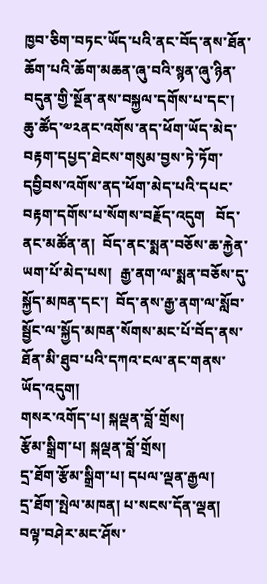ཁྱབ་ཅིག་བཏང་ཡོད་པའི་ནང་བོད་ནས་ཐོན་ཆོག་པའི་ཆོག་མཆན་ཞུ་བའི་སྙན་ཞུ་ཉིན་བདུན་གྱི་སྔོན་ནས་བསྐྱལ་དགོས་པ་དང་།   ཆུ་ཚོད་༧༢ནང་འགོས་ནད་ཕོག་ཡོད་མེད་བརྟག་དཔྱད་ཐེངས་གསུམ་བྱས་ཏེ་ཏོག་དབྱིབས་འགོས་ནད་ཕོག་མེད་པའི་དཔང་བརྟག་དགོས་པ་སོགས་བརྗོད་འདུག   བོད་ནང་མཚོན་ན།  བོད་ནང་སྨན་བཅོས་ཆ་རྐྱེན་ཡག་པོ་མེད་པས།  རྒྱ་ནག་ལ་སྨན་བཅོས་དུ་སྐྱོད་མཁན་དང་།  བོད་ནས་རྒྱ་ནག་ལ་སློབ་སྦྱོང་ལ་སྐྱོད་མཁན་སོགས་མང་པོ་བོད་ནས་ཐོན་མི་ཐུབ་པའི་དཀའ་ངལ་ནང་གནས་ཡོད་འདུག།
གསར་འགོད་པ། སྐལྡན་བློ་གྲོས།
རྩོམ་སྒྲིག་པ། སྐལྡན་བློ་གྲོས།
དྲ་ཐོག་རྩོམ་སྒྲིག་པ། དཔལ་ལྡན་རྒྱལ།
དྲ་ཐོག་སྤེལ་མཁན། པ་སངས་དོན་ལྡན།
བལྟ་བཤེར་མང་ཤོས་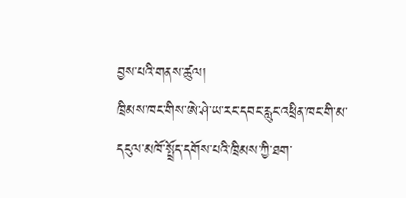བྱས་པའི་གནས་ཚུལ།
ཁྲིམས་ཁང་གིས་ཨེ་ཤེ་ཡ་རང་དབང་རླུང་འཕྲིན་ཁང་གི་མ་དངུལ་མཁོ་སྤྲོད་དགོས་པའི་ཁྲིམས་ཀྱི་ཐག་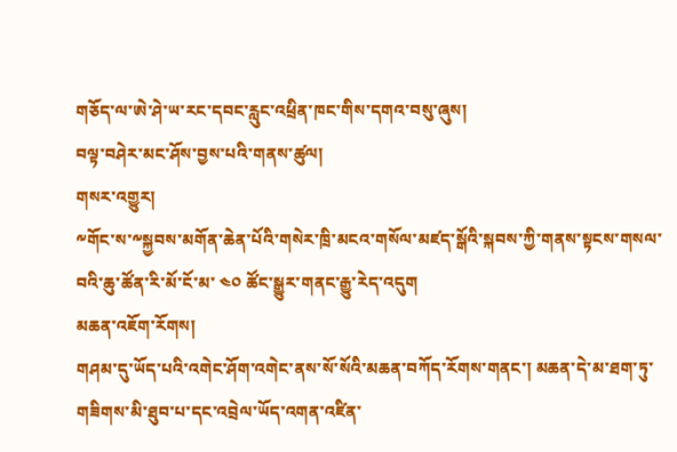གཅོད་ལ་ཨེ་ཤེ་ཡ་རང་དབང་རླུང་འཕྲིན་ཁང་གིས་དགའ་བསུ་ཞུས།
བལྟ་བཤེར་མང་ཤོས་བྱས་པའི་གནས་ཚུལ།
གསར་འགྱུར།
༸གོང་ས་༸སྐྱབས་མགོན་ཆེན་པོའི་གསེར་ཁྲི་མངའ་གསོལ་མཛད་སྒོའི་སྐབས་ཀྱི་གནས་སྟངས་གསལ་བའི་ཆུ་ཚོན་རི་མོ་ངོ་མ་ ༤༠ ཚོང་སྒྱུར་གནང་རྒྱུ་རེད་འདུག
མཆན་འཇོག་རོགས།
གཤམ་དུ་ཡོད་པའི་འགེང་ཤོག་འགེང་ནས་སོ་སོའི་མཆན་བཀོད་རོགས་གནང་། མཆན་དེ་མ་ཐག་ཏུ་གཟིགས་མི་ཐུབ་པ་དང་འབྲེལ་ཡོད་འགན་འཛིན་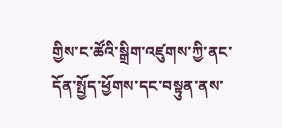གྱིས་ང་ཚོའི་སྒྲིག་འཛུགས་ཀྱི་ནང་དོན་སྤྱོད་ཕྱོགས་དང་བསྟུན་ནས་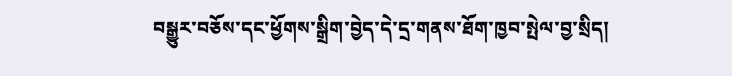བསྒྱུར་བཅོས་དང་ཕྱོགས་སྒྲིག་བྱེད་དེ་དྲ་གནས་ཐོག་ཁྱབ་སྤེལ་བྱ་སྲིད།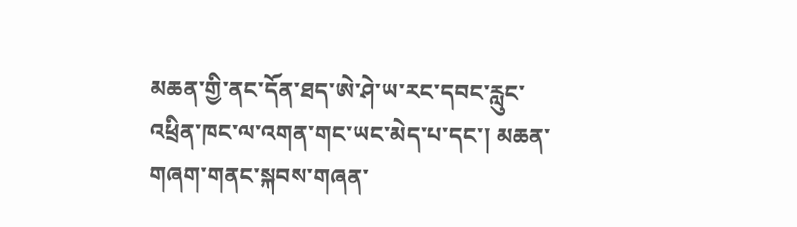མཆན་གྱི་ནང་དོན་ཐད་ཨེ་ཤེ་ཡ་རང་དབང་རླུང་འཕྲིན་ཁང་ལ་འགན་གང་ཡང་མེད་པ་དང་། མཆན་གཞག་གནང་སྐབས་གཞན་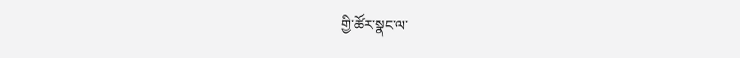གྱི་ཚོར་སྣང་ལ་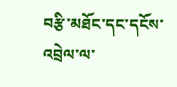བརྩི་མཐོང་དང་དངོས་འབྲེལ་ལ་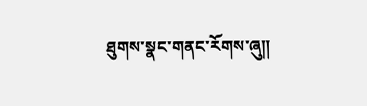ཐུགས་སྣང་གནང་རོགས་ཞུ༎